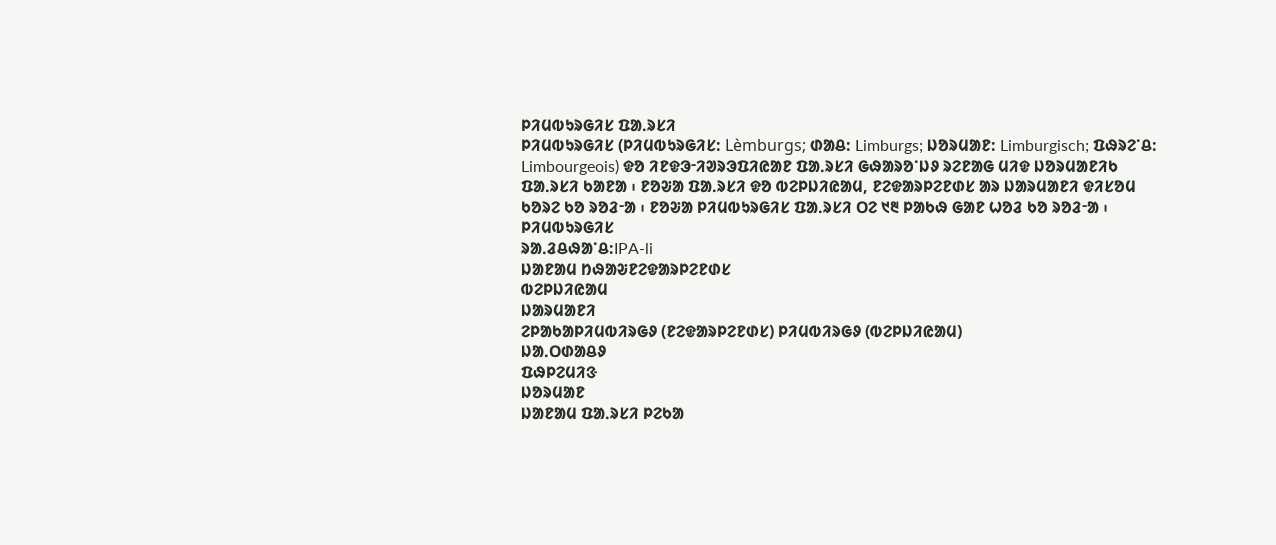ᱞᱤᱢᱵᱩᱨᱜᱤᱥ ᱯᱟᱹᱨᱥᱤ
ᱞᱤᱢᱵᱩᱨᱜᱤᱥ (ᱞᱤᱢᱵᱩᱨᱜᱤᱥ: Lèmburgs; ᱰᱟᱪ: Limburgs; ᱡᱚᱨᱢᱟᱱ: Limburgisch; ᱯᱷᱨᱮᱸᱪ: Limbourgeois) ᱫᱚ ᱤᱱᱫᱳᱼᱤᱣᱨᱳᱯᱤᱭᱟᱱ ᱯᱟᱹᱨᱥᱤ ᱜᱷᱟᱨᱚᱸᱡᱽ ᱨᱮᱱᱟᱜ ᱢᱤᱫ ᱡᱚᱨᱢᱟᱱᱤᱠ ᱯᱟᱹᱨᱥᱤ ᱠᱟᱱᱟ ᱾ ᱱᱚᱶᱟ ᱯᱟᱹᱨᱥᱤ ᱫᱚ ᱵᱮᱞᱡᱤᱭᱟᱢ, ᱱᱮᱫᱟᱨᱞᱮᱱᱰᱥ ᱟᱨ ᱡᱟᱨᱢᱟᱱᱤ ᱫᱤᱥᱚᱢ ᱠᱚᱨᱮ ᱠᱚ ᱨᱚᱲᱼᱟ ᱾ ᱱᱚᱶᱟ ᱞᱤᱢᱵᱩᱨᱜᱤᱥ ᱯᱟᱹᱨᱥᱤ ᱛᱮ ᱑᱓ ᱞᱟᱠᱷ ᱜᱟᱱ ᱦᱚᱲ ᱠᱚ ᱨᱚᱲᱼᱟ ᱾
ᱞᱤᱢᱵᱩᱨᱜᱤᱥ
ᱨᱟᱹᱲᱪᱷᱟᱸᱪ:IPA-li
ᱡᱟᱱᱟᱢ ᱴᱷᱟᱶᱱᱮᱫᱟᱨᱞᱮᱱᱰᱥ
ᱵᱮᱞᱡᱤᱭᱟᱢ
ᱡᱟᱨᱢᱟᱱᱤ
ᱮᱞᱟᱠᱟᱞᱤᱢᱵᱤᱨᱜᱽ (ᱱᱮᱫᱟᱨᱞᱮᱱᱰᱥ) ᱞᱤᱢᱵᱤᱨᱜᱽ (ᱵᱮᱞᱡᱤᱭᱟᱢ)
ᱡᱟᱹᱛᱰᱟᱪᱽ
ᱯᱷᱞᱮᱢᱤᱝ
ᱡᱚᱨᱢᱟᱱ
ᱡᱟᱱᱟᱢ ᱯᱟᱹᱨᱥᱤ ᱞᱮᱠᱟ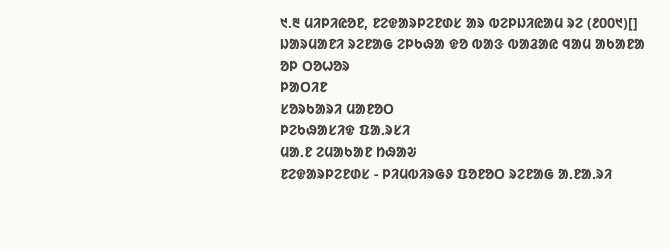᱑.᱓ ᱢᱤᱞᱤᱭᱚᱱ, ᱱᱮᱫᱟᱨᱞᱮᱱᱰᱥ ᱟᱨ ᱵᱮᱞᱡᱤᱭᱟᱢ ᱨᱮ (᱒᱐᱐᱑)[]
ᱡᱟᱨᱢᱟᱱᱤ ᱨᱮᱱᱟᱜ ᱮᱞᱠᱷᱟ ᱫᱚ ᱵᱟᱝ ᱵᱟᱲᱟᱭ ᱧᱟᱢ ᱟᱠᱟᱱᱟ
ᱚᱞ ᱛᱚᱦᱚᱨ
ᱞᱟᱛᱤᱱ
ᱥᱚᱨᱠᱟᱨᱤ ᱢᱟᱱᱚᱛ
ᱞᱮᱠᱷᱟᱥᱤᱫ ᱯᱟᱹᱨᱥᱤ
ᱢᱟᱹᱱ ᱮᱢᱟᱠᱟᱱ ᱴᱷᱟᱶ
ᱱᱮᱫᱟᱨᱞᱮᱱᱰᱥ - ᱞᱤᱢᱵᱤᱨᱜᱽ ᱯᱚᱱᱚᱛ ᱨᱮᱱᱟᱜ ᱟᱹᱱᱟᱹᱨᱤ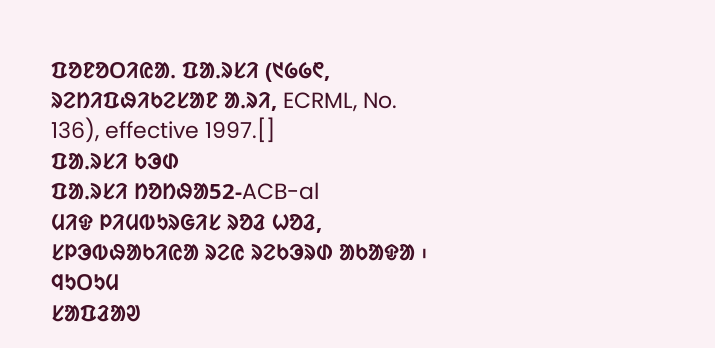ᱯᱚᱱᱚᱛᱤᱭᱟᱹ ᱯᱟᱹᱨᱥᱤ (᱑᱙᱙᱖, ᱨᱮᱴᱤᱯᱷᱤᱠᱮᱥᱟᱱ ᱟᱹᱨᱤ, ECRML, No. 136), effective 1997.[]
ᱯᱟᱹᱨᱥᱤ ᱠᱳᱰ
ᱯᱟᱹᱨᱥᱤ ᱴᱚᱴᱷᱟ52-ACB-al
ᱢᱤᱫ ᱞᱤᱢᱵᱩᱨᱜᱤᱥ ᱨᱚᱲ ᱦᱚᱲ, ᱥᱞᱳᱵᱷᱟᱠᱤᱭᱟ ᱨᱮᱭ ᱨᱮᱠᱳᱨᱰ ᱟᱠᱟᱫᱟ ᱾
ᱧᱩᱛᱩᱢ
ᱥᱟᱯᱲᱟᱣ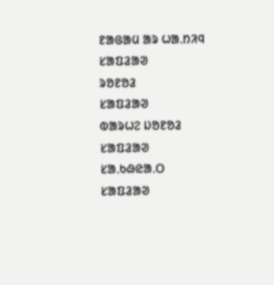ᱱᱟᱜᱟᱢ ᱟᱨ ᱦᱟᱹᱴᱤᱧ
ᱥᱟᱯᱲᱟᱣ
ᱨᱚᱱᱚᱲ
ᱥᱟᱯᱲᱟᱣ
ᱵᱟᱨᱦᱮ ᱡᱚᱱᱚᱲ
ᱥᱟᱯᱲᱟᱣ
ᱥᱟᱹᱠᱷᱭᱟᱹᱛ
ᱥᱟᱯᱲᱟᱣ